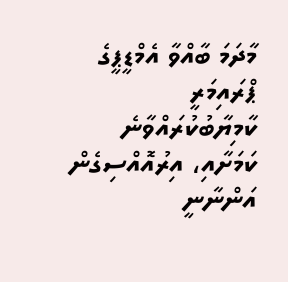މާދަމަ ބާއްވާ އެމްޑީޕީގެ ޕްރައިމަރީ ކާމިޔާބުކުރައްވާނެ ކަމަށާއި، އިރުއޮއްސިގެން އަންނާނީ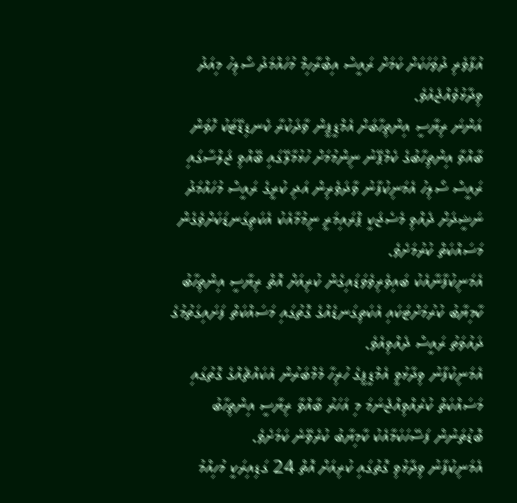އުފާވެރި ދުވަހަކަށް ކަމަށް ރައީސް އިބްރާހިމް މުހައްމަދު ސޯލިހު މިއަދު ވިދާޅުވެއްޖެއެވެ.
އަންނަ ރިޔާސީ އިންތިހާބަށް އެމްޑީޕީން ވާދަކުރާ ކެނޑިޑޭޓަކު ހޮވަން ބާއްވާ އިންތިހާބުގެ ކެމްޕޭނު ނިންމުމަށް ހުޅުމާލޭގައި ބޭއްވި ޖަލްސާގައި ރައީސް ސޯލިހު އެމަނިކުފާނު ވާދަވެރިން އަދި ކުރީގެ ރައީސް މުހައްމަދު ނަޝީދަށް ދެއްވި މެސެޖަކީ ޕްރައިމަރީ ނިމުމާއެކު އެކަތިގަނޑަކަށްވެގެން މަސައްކަތް ކުރުމަށެވެ.
އެމަނިކުފާނާއެކު ބައިވެރިވެވަޑައިގެން ކުރިއަށް އޮތް ރިޔާސީ އިންތިހާބު ކާމިޔާބު ކުރުމަށްޓަކައި އެކަތިގަނޑެއްގެ ގޮތުގައި މަސައްކަތް ފަށައިގަތުމުގެ ދައުވަތު ރައީސް ދެއްވިއެވެ.
އެމަނިކުފާނު ވިދާޅުވީ އެމްޑީޕީގެ ހުރިހާ މެމްބަރުން އެކައްޗެއްގެ ގޮތުގައި މަސައްކަތް ކުރެއްވިއްޖެނަމަ މި އަހަރު ބާއްވާ ރިޔާސީ އިންތިހާބު ބޮޑުތަނުން ފަސޭހަކަމާއެކު ކާމިޔާބު ކުރެވޭނެ ކަމަށެވެ.
އެމަނިކުފާނު ވިދާޅުވި ގޮތުގައި ކުރިއަށް އޮތް 24 ގަޑިއިރަކީ މުހިއްމު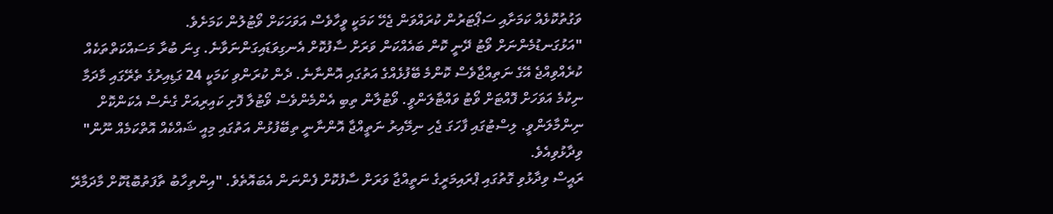ވަގުތުކޮޅެއް ކަމަށާއި ސަޕޯޓަރުން ކުރައްވަން ޖެހޭ ކަމަކީ ވީހާވެސް އަވަހަކަށް ވޯޓުލުން ކަމަށެވެ.
"އަޅުގަނޑުމެންނަށް ވޯޓު ދޭނީ ކޮން ބައެއްކަން ވަރަށް ސާފުކޮށް އެނގިވަޑައިގަންނަވާނެ. ގިނަ ބުރާ މަސައްކަތްތަކެއް ކުރެއްވިއްޖެ އޭގެ ނަތިއްޖާވެސް ކޮންމެ ބޭފުޅެއްގެ އަތުގައި އޮންނާނެ. ދެން ކުރަންވި ކަމަކީ 24 ގަޑިއިރުގެ ތެރޭގައި މާދަމާ ނިކުމެ އަވަހަށް ފޮއްޓަށް ވޯޓު ވައްޓާލަންވީ. ވޯޓުލާން ތިބި އެންމެންވެސް ވޯޓުލާ ފޮށި ކައިރިއަށް ގެނެސް އެކަންކޮށް ނިންމާލަންވީ. ލިސްޓުގައި ފާހަގަ ޖެހި ނިމޭއިރު ނަތީއްޖާ އޮންނާނީ ތިބޭފުޅުން އަތުގައި މިއީ ޝައްކެއް އޮތްކަމެއް ނޫން" ވިދާޅުވިއެވެ.
ރައީސް ވިދާޅުވި ގޮތުގައި ޕްރައިމަރީގެ ނަތީއްޖާ ވަރަށް ސާފުކޮށް ފެންނަން އެބައޮތެވެ. "އިންތިހާބު ތާފަތުބޮޑުކޮށް މާދަމާރޭ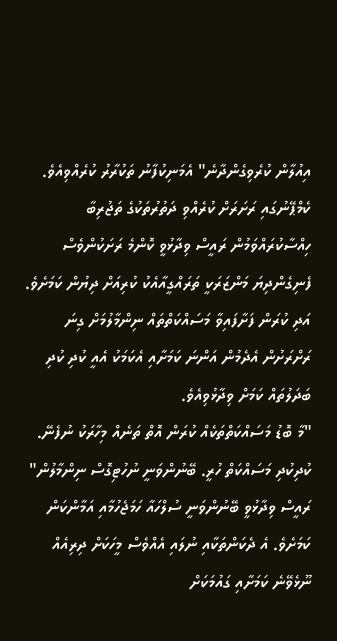އިއުލާން ކުރެވިގެންދާނެ" އެމަނިކުފާނު ތަކުރާރު ކުރެއްވިއެވެ.
ކެމްޕޭނުގައި ރަށަރަށް ކުރެއްވި ދަތުރުތަކުގެ ތަޖުރިބާ ހިއްސާކުރައްވަމުން ރައީސް ވިދާޅުވީ ކޮންމެ ރަށަކުންވެސް ފެނިގެންދިޔަ މަންޒަރަކީ ތަރައްގީއާއެކު ކުރިއަށް ދިޔުން ކަމަށެވެ. އަދި ކުރަން ފަށާފައިވާ މަސައްކަތްތައް ނިންމާލުމަށް ގިނަ ރަށްރަށުން އެދެމުން އަންނަ ކަމަށާއި އެކަމަކު އެއީ ކުދި ކުދި ބަދަލުތައް ކަމަށް ވިދާޅުވިއެވެ.
"މާ ބޮޑު މަސައްކަތްތަކެއް ކުރަން އޮތް ތަނެއް މިހާރަކު ނުފެނޭ. ކުދިކުދި މަސައްކަތް ހުރީ. ބޭނުންވަނީ ނުހުޓިގޮސް ނިންމާލުން"
ރައީސް ވިދާޅުވީ ބޭނުންވަނީ ސުލްހައާ ހަމަޖެހުމާއި އަމާންކަން ކަމަށެވެ. އެ ދެކަންތަކާއި ނުލައި އެއްވެސް މީހަކަށް ދިރިއެއް ނޫޅެވޭނެ ކަމަށާއި ގައުމަކަށް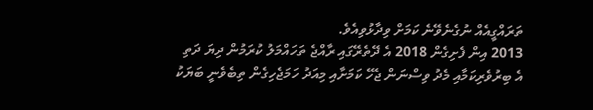ތަރައްގީއެއް ނުގެނެވޭނެ ކަމަށް ވިދާޅުވިއެވެ.
2013 އިން ފެށިގެން 2018 އެ ދޭތެރޭގައި ރާއްޖެ ތަހައްމަލު ކުރަމުން ދިޔަ ދަތި އެ ބިރުވެރިކަމާއި މެދު ވިސްނަން ޖެހޭ ކަމަށާއި މިއަދު ހަމަޖެހިގެން ތިބެވެނީ ބަޔަކު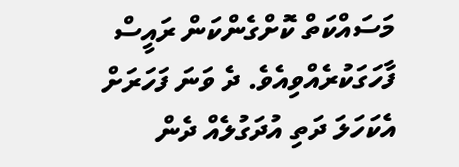މަސައްކަތް ކޮށްގެންކަން ރައީސް ފާހަގަކުރެއްވިއެވެ. ދެ ވަނަ ފަހަރަށް އެކަހަލަ ދަތި އުދަގުލެއް ދެން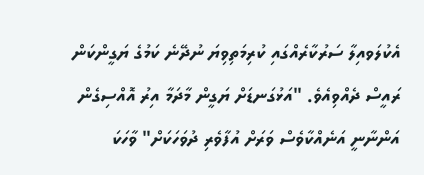އެކުލަވއިލާ ސަރުކާރެއްގައި ކުރިމަތިވިޔަ ނުދޭނެ ކަމުގެ ޔަގީންކަން ރައީސް ދެއްވިއެވެ. "އަޅުގަނޑަށް ޔަގީން މާދަމާ އިރު އޮއްސިގެން އަންނާނީ އަނެއްކާވެސް ވަރަށް އުފާވެރި ދުވަހަކަށް" ވާހަކަ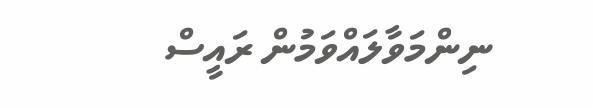ނިންމަވާލައްވަމުން ރައީސް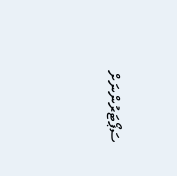ސަޕޯޓަރުންނަށް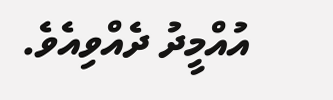އުއްމީދު ދެއްވިއެވެ.